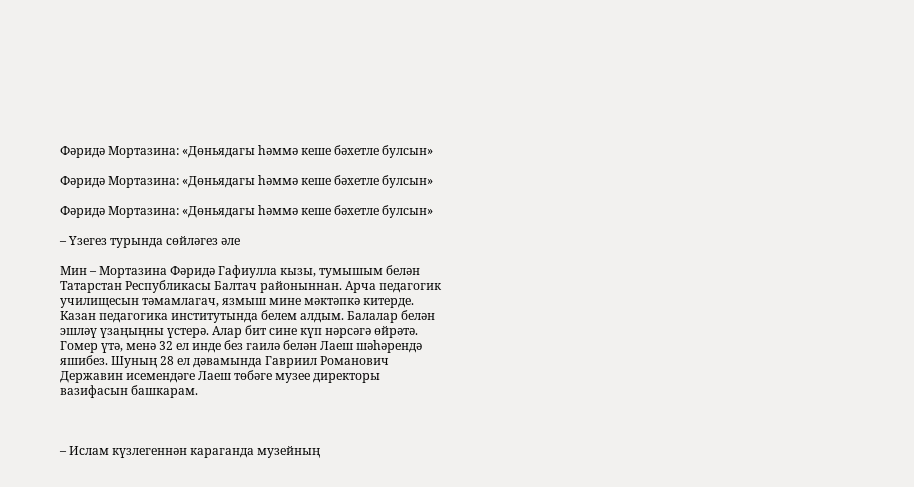Фәридә Мортазина: «Дөньядагы һәммә кеше бәхетле булсын»

Фәридә Мортазина: «Дөньядагы һәммә кеше бәхетле булсын»

Фәридә Мортазина: «Дөньядагы һәммә кеше бәхетле булсын»

– Үзегез турында сөйләгез әле

Мин – Мортазина Фәридә Гафиулла кызы, тумышым белән Татарстан Республикасы Балтач районыннан. Арча педагогик училищесын тәмамлагач, язмыш мине мәктәпкә китерде. Казан педагогика институтында белем алдым. Балалар белән эшләү үзаңыңны үстерә. Алар бит сине күп нәрсәгә өйрәтә. Гомер үтә, менә 32 ел инде без гаилә белән Лаеш шәһәрендә яшибез. Шуның 28 ел дәвамында Гавриил Романович Державин исемендәге Лаеш төбәге музее директоры вазифасын башкарам.



– Ислам күзлегеннән караганда музейның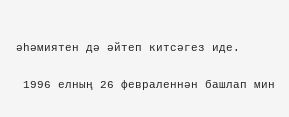әһәмиятен дә әйтеп китсәгез иде.

 1996 елның 26 февраленнән башлап мин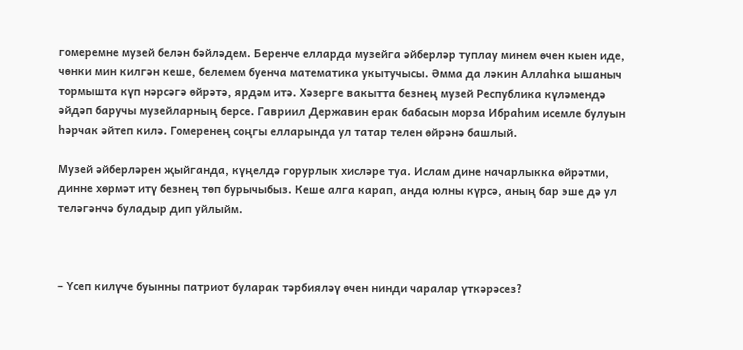гомеремне музей белән бәйләдем. Беренче елларда музейга әйберләр туплау минем өчен кыен иде, чөнки мин килгән кеше, белемем буенча математика укытучысы. Әмма да ләкин Аллаһка ышаныч тормышта күп нәрсәгә өйрәтә, ярдәм итә. Хәзерге вакытта безнең музей Республика күләмендә әйдәп баручы музейларның берсе. Гавриил Державин ерак бабасын морза Ибраһим исемле булуын һәрчак әйтеп килә. Гомеренең соңгы елларында ул татар телен өйрәнә башлый.

Музей әйберләрен җыйганда, күңелдә горурлык хисләре туа. Ислам дине начарлыкка өйрәтми, динне хөрмәт итү безнең төп бурычыбыз. Кеше алга карап, анда юлны күрсә, аның бар эше дә ул теләгәнчә буладыр дип уйлыйм.



– Үсеп килүче буынны патриот буларак тәрбияләү өчен нинди чаралар үткәрәсез?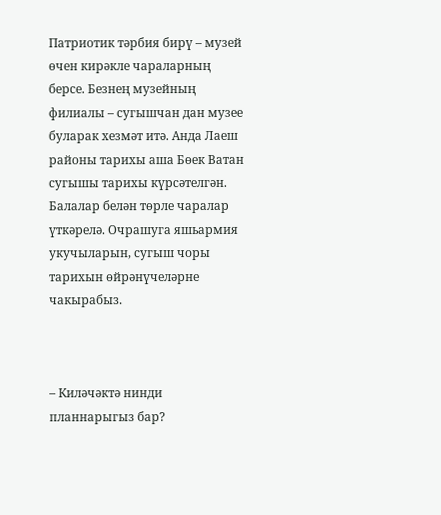Патриотик тәрбия бирү – музей өчен кирәкле чараларның берсе. Безнең музейның филиалы – сугышчан дан музее буларак хезмәт итә. Анда Лаеш районы тарихы аша Бөек Ватан сугышы тарихы күрсәтелгән. Балалар белән төрле чаралар үткәрелә. Очрашуга яшьармия укучыларын, сугыш чоры тарихын өйрәнүчеләрне чакырабыз.



– Киләчәктә нинди планнарыгыз бар?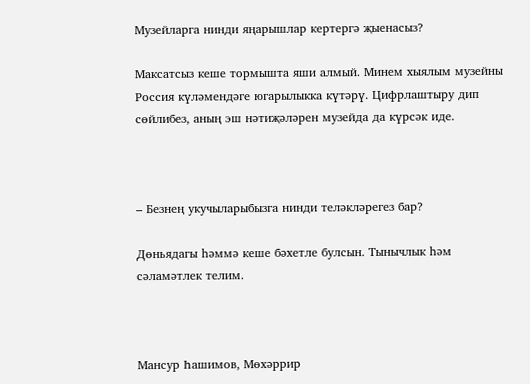Музейларга нинди яңарышлар кертергә җыенасыз?

Максатсыз кеше тормышта яши алмый. Минем хыялым музейны Россия күләмендәге югарылыкка күтәрү. Цифрлаштыру дип сөйлибез, аның эш нәтиҗәләрен музейда да күрсәк иде.



– Безнең укучыларыбызга нинди теләкләрегез бар?

Дөньядагы һәммә кеше бәхетле булсын. Тынычлык һәм сәламәтлек телим.



Мансур Һашимов, Мөхәррир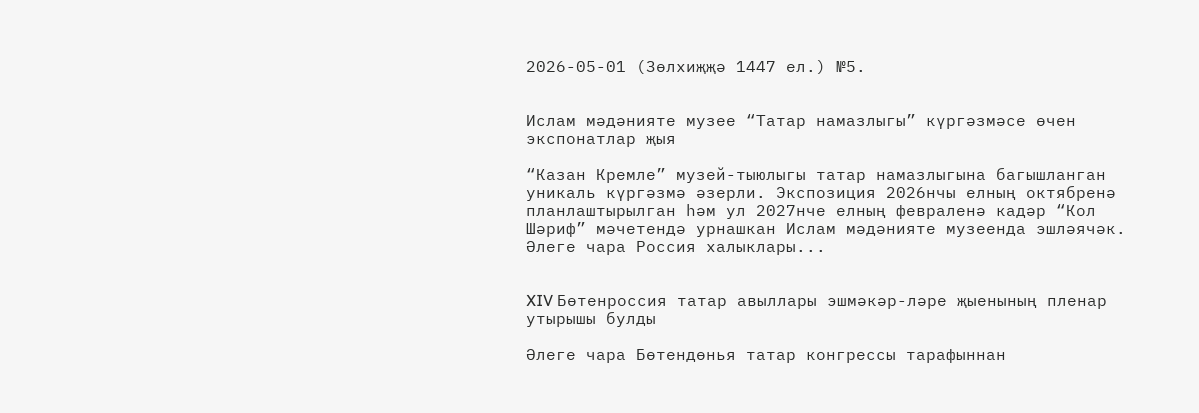2026-05-01 (Зөлхиҗҗә 1447 ел.) №5.


Ислам мәдәнияте музее “Татар намазлыгы” күргәзмәсе өчен экспонатлар җыя

“Казан Кремле” музей-тыюлыгы татар намазлыгына багышланган уникаль күргәзмә әзерли. Экспозиция 2026нчы елның октябренә планлаштырылган һәм ул 2027нче елның февраленә кадәр “Кол Шәриф” мәчетендә урнашкан Ислам мәдәнияте музеенда эшләячәк. Әлеге чара Россия халыклары...


XIV Бөтенроссия татар авыллары эшмәкәр-ләре җыенының пленар утырышы булды

Әлеге чара Бөтендөнья татар конгрессы тарафыннан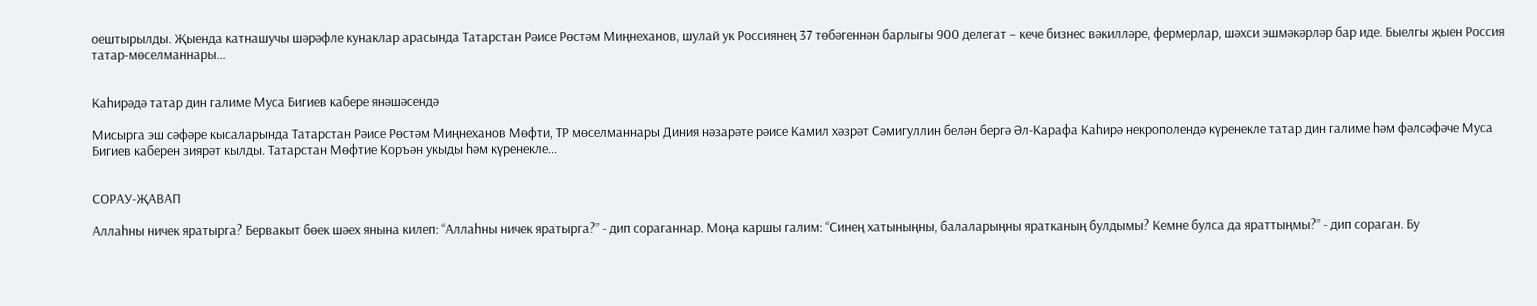оештырылды. Җыенда катнашучы шәрәфле кунаклар арасында Татарстан Рәисе Рөстәм Миңнеханов, шулай ук Россиянең 37 төбәгеннән барлыгы 900 делегат – кече бизнес вәкилләре, фермерлар, шәхси эшмәкәрләр бар иде. Быелгы җыен Россия татар-мөселманнары...


Каһирәдә татар дин галиме Муса Бигиев кабере янәшәсендә

Мисырга эш сәфәре кысаларында Татарстан Рәисе Рөстәм Миңнеханов Мөфти, ТР мөселманнары Диния нәзарәте рәисе Камил хәзрәт Сәмигуллин белән бергә Әл-Карафа Каһирә некрополендә күренекле татар дин галиме һәм фәлсәфәче Муса Бигиев каберен зиярәт кылды. Татарстан Мөфтие Коръән укыды һәм күренекле...


СОРАУ-ҖАВАП

Аллаһны ничек яратырга? Бервакыт бөек шәех янына килеп: “Аллаһны ничек яратырга?” - дип сораганнар. Моңа каршы галим: “Синең хатыныңны, балаларыңны яратканың булдымы? Кемне булса да яраттыңмы?” - дип сораган. Бу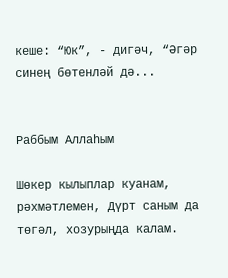кеше: “Юк”, - дигәч, “Әгәр синең бөтенләй дә...


Раббым Аллаһым

Шөкер кылыплар куанам, рәхмәтлемен, Дүрт саным да төгәл, хозурыңда калам.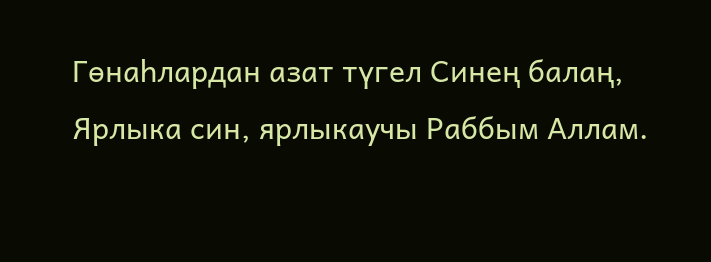Гөнаһлардан азат түгел Синең балаң, Ярлыка син, ярлыкаучы Раббым Аллам.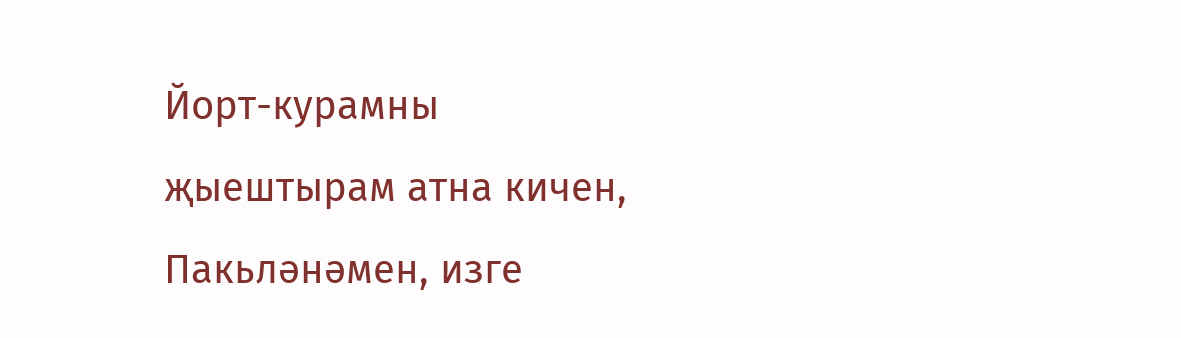Йорт-курамны җыештырам атна кичен, Пакьләнәмен, изге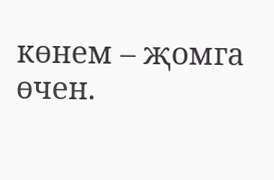көнем – җомга өчен.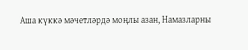Аша күккә мәчетләрдә моңлы азан, Намазларны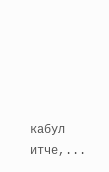кабул итче,...